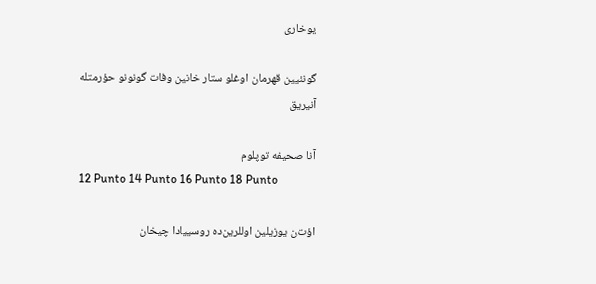یوخاری

گونئیین قهرمان اوغلو ستار خانین وفات گونونو حؤرمتله آنیریق

آنا صحیفه توپلوم
12 Punto 14 Punto 16 Punto 18 Punto

اؤت‌ن یوزیلین اوللرین‌ده روسییادا چیخان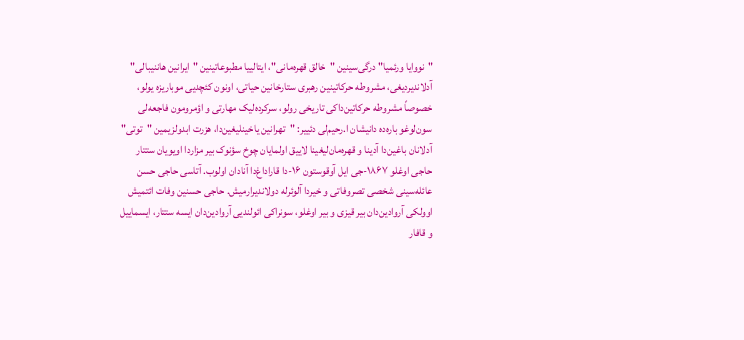"نووایا ورئمیا" درگی‌سینین "خالق قهره‌مانی"، ایتالییا مطبوعاتینین "ایرانین هاننیبالی" آدلاندیردیغی، مشروطه حرکاتینین رهبری ستارخانین حیاتی، اونون کئچدیی موباریزه یولو، خصوصاً مشروطه حرکاتین‌داکی تاریخی رولو، سرکرده‌لیک مهارتی و اؤمرومون فاجعه‌لی سون‌لوغو باره‌ده دانیشان ا.رحیم‌لی دئییر: "تهرانین یاخینلیغین‌دا، هزرت ابدولزیمین "توتی" آدلانان باغین‌دا آدینا و قهره‌مان‌لیغینا لاییق اولمایان چوخ سؤنوک بیر مزاردا اویویان ستتار حاجی اوغلو ۱۸۶۷-جی ایل آوقوستون ۱۶-دا قاراداغ‌دا آنادان اولوب. آتاسی حاجی حسن عائله‌سینی شخصی تصروفاتی و خیردا آلوئرله دولاندیرارمیش. حاجی حسنین وفات ائتمیش اوولکی آروادین‌دان بیر قیزی و بیر اوغلو، سونراکی ائولندیی آروادین‌دان ایسه ستتار، ایسماییل و قافار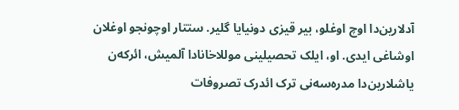آدلارین‌دا اوچ اوغلو، بیر قیزی دونیایا گلیر. ستتار اوچونجو اوغلان اوشاغی ایدی. او، ایلک تحصیلینی موللاخانادا آلمیش، ائرکه‌ن یاشلارین‌دا مدره‌سه‌نی ترک ائد‌رک تصروفات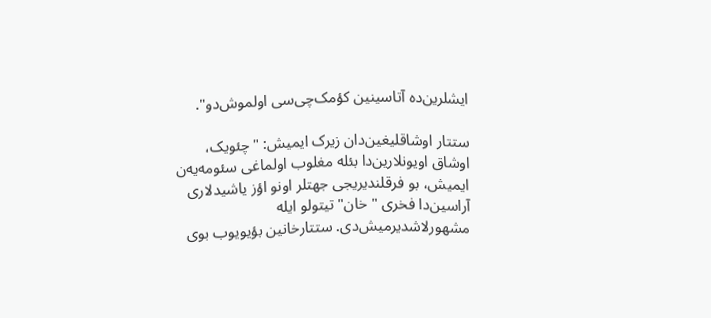ایشلرین‌ده آتاسینین کؤمک‌چی‌سی اولموش‌دو".

ستتار اوشاقلیغین‌دان زیرک ایمیش: "چئویک، اوشاق اویونلارین‌دا بئله مغلوب اولماغی سئومه‌یه‌ن ایمیش، بو فرقلندیریجی جهتلر اونو اؤز یاشیدلاری آراسین‌دا فخری "خان" تیتولو ایله مشهورلاشدیرمیش‌دی. ستتارخانین بؤیویوب بوی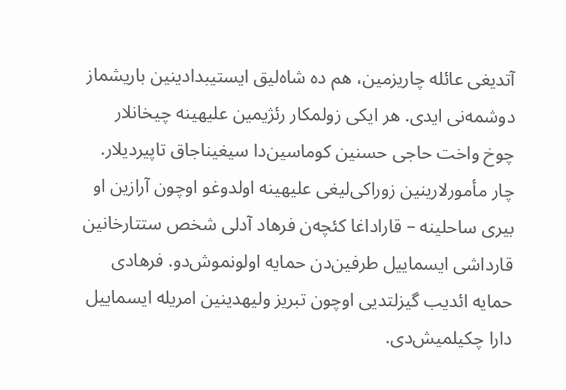آتدیغی عائله چاریزمین، هم ده شاه‌لیق ایستیبدادینین باریشماز دوشمه‌نی ایدی. هر ایکی زولمکار رئژیمین علیهینه چیخانلار چوخ واخت حاجی حسنین کوماسین‌دا سیغیناجاق تاپیردیلار. چار مأمورلارینین زوراکی‌لیغی علیهینه اولدوغو اوچون آرازین او بیری ساحلینه – قاراداغا کئچه‌ن فرهاد آدلی شخص ستتارخانین قارداشی ایسماییل طرفین‌دن حمایه اولونموش‌دو. فرهادی حمایه ائدیب گیزلتدیی اوچون تبریز ولیهدینین امریله ایسماییل دارا چکیلمیش‌دی.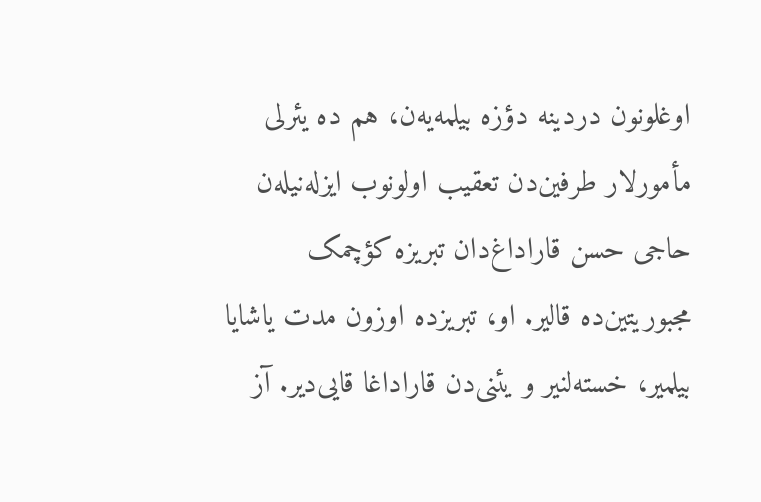اوغلونون دردینه دؤزه بیلمه‌یه‌ن، هم ده یئرلی مأمورلار طرفین‌دن تعقیب اولونوب ایزله‌نیله‌ن حاجی حسن قاراداغ‌دان تبریزه کؤچمک مجبوریتین‌ده قالیر. او، تبریزده اوزون مدت یاشایا بیلمیر، خسته‌لنیر و یئنی‌دن قاراداغا قایی‌دیر. آز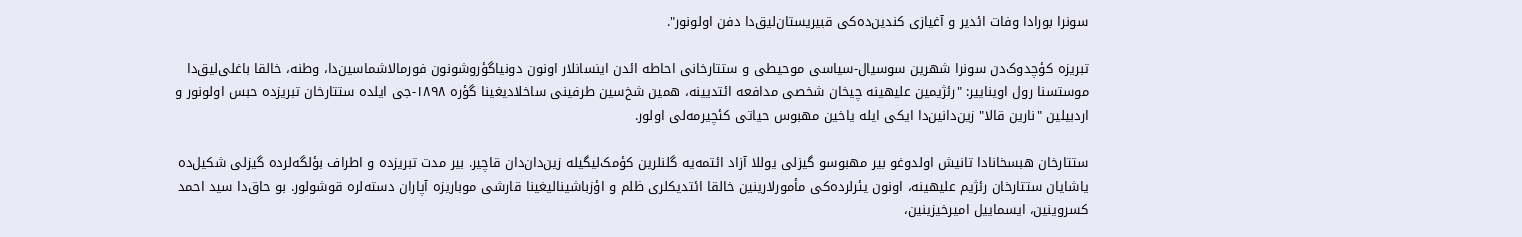سونرا بورادا وفات ائدیر و آغیازی کندین‌ده‌کی قبیریستان‌لیق‌دا دفن اولونور".

تبریزه کؤچدوک‌دن سونرا شهرین سوسیال-سیاسی موحیطی و ستتارخانی احاطه ائد‌ن اینسانلار اونون دونیاگؤروشونون فورمالاشماسین‌دا، وطنه، خالقا باغلی‌لیق‌دا موستسنا رول اویناییر: "رئژیمین علیهینه چیخان شخصی مدافعه ائتدیینه، همین شخ‌سین طرفینی ساخلادیغینا گؤره ۱۸۹۸-جی ایلده ستتارخان تبریزده حبس اولونور و اردبیلین "نارین قالا" زین‌دانین‌دا ایکی ایله یاخین مهبوس حیاتی کئچیرمه‌لی اولور.

ستتارخان هبسخانادا تانیش اولدوغو بیر مهبوسو گیزلی یوللا آزاد ائتمه‌یه گلنلرین کؤمک‌لیگیله زین‌دان‌دان قاچیر. بیر مدت تبریزده و اطراف بؤلگه‌لرده گیزلی شکیل‌ده یاشایان ستتارخان رئژیم علیهینه، اونون یئرلرده‌کی مأمورلارینین خالقا ائتدیکلری ظلم و اؤزباشینالیغینا قارشی موباریزه آپاران دسته‌لره قوشولور. بو حاق‌دا سید احمد کسروینین، ایسماییل امیرخیزینین،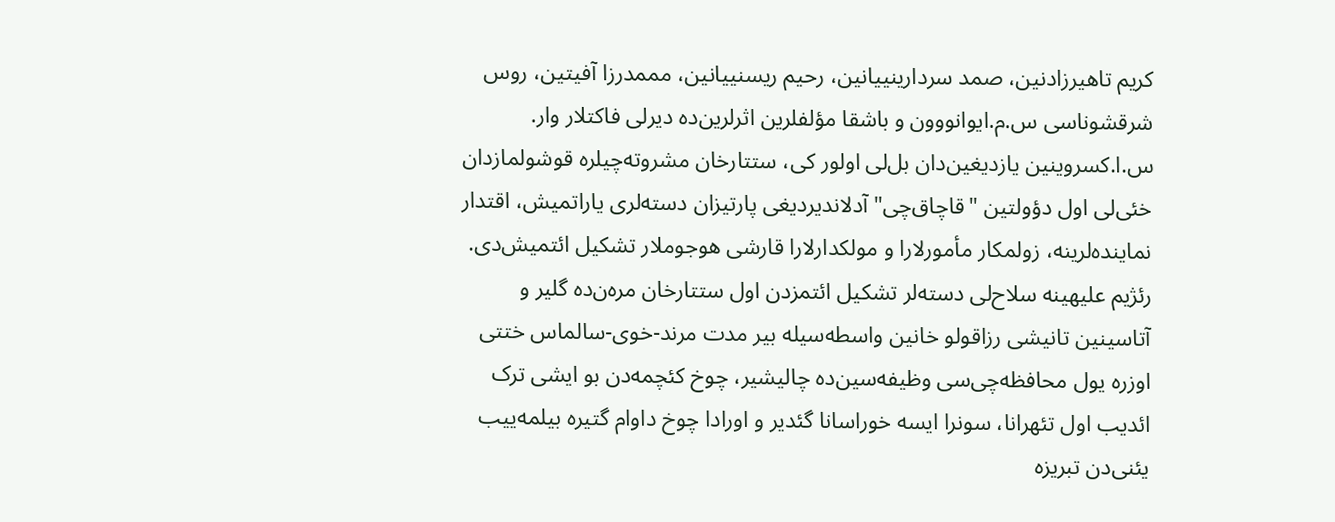کریم تاهیرزادنین، صمد سردارینییانین، رحیم ریسنییانین، مممدرزا آفیتین، روس شرقشوناسی س.م.ایوانووون و باشقا مؤلفلرین اثرلرین‌ده دیرلی فاکتلار وار. س.ا.کسروینین یازدیغین‌دان بل‌لی اولور کی، ستتارخان مشروته‌چیلره قوشولمازدان خئی‌لی اول دؤولتین "قاچاق‌چی" آدلاندیردیغی پارتیزان دسته‌لری یاراتمیش، اقتدار نماینده‌لرینه، زولمکار مأمورلارا و مولکدارلارا قارشی هوجوملار تشکیل ائتمیش‌دی. رئژیم علیهینه سلاح‌لی دسته‌لر تشکیل ائتمزدن اول ستتارخان مره‌ن‌ده گلیر و آتاسینین تانیشی رزاقولو خانین واسطه‌سیله بیر مدت مرند-خوی-سالماس ختتی اوزره یول محافظه‌چی‌سی وظیفه‌سین‌ده چالیشیر، چوخ کئچمه‌دن بو ایشی ترک ائدیب اول تئهرانا، سونرا ایسه خوراسانا گئدیر و اورادا چوخ داوام گتیره بیلمه‌ییب یئنی‌دن تبریزه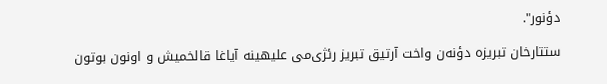دؤنور".

ستتارخان تبریزه دؤنه‌ن واخت آرتیق تبریز رئژی‌می علیهینه آیاغا قالخمیش و اونون بوتون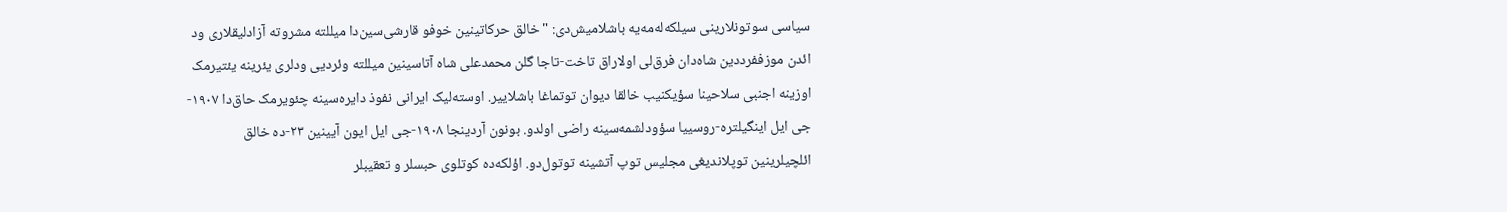سیاسی سوتونلارینی سیلکه‌له‌مه‌یه باشلامیش‌دی: "خالق حرکاتینین خوفو قارشی‌سین‌دا میللته مشروته آزادلیقلاری ود ائد‌ن موزففرددین شاه‌دان فرق‌لی اولاراق تاخت-تاجا گلن محمدعلی شاه آتاسینین میللته وئردیی ودلری یئرینه یئتیرمک اوزینه اجنبی سلاحینا سؤیکنیب خالقا دیوان توتماغا باشلاییر. اوسته‌لیک ایرانی نفوذ دایره‌سینه چئویرمک حاق‌دا ۱۹۰۷-جی ایل اینگیلتره-روسییا سؤودلشمه‌سینه راضی اولدو. بونون آردینجا ۱۹۰۸-جی ایل ایون آیینین ۲۳-ده خالق ائلچیلرینین توپلاندیغی مجلیس توپ آتشینه توتول‌دو. اؤلکه‌ده کوتلوی حبسلر و تعقیبلر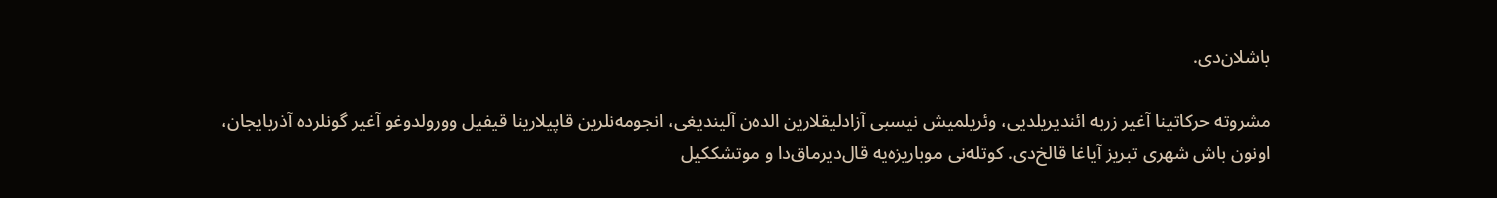باشلان‌دی.

مشروته حرکاتینا آغیر زربه ائندیریلدیی، وئریلمیش نیسبی آزادلیقلارین الده‌ن آلیندیغی، انجومه‌نلرین قاپیلارینا قیفیل وورولدوغو آغیر گونلرده آذربایجان، اونون باش شهری تبریز آیاغا قالخ‌دی. کوتله‌نی موباریزه‌یه قال‌دیرماق‌دا و موتشککیل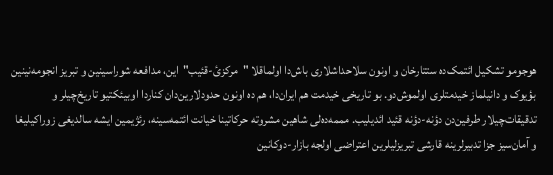هوجومو تشکیل ائتمک‌ده ستتارخان و اونون سلاحداشلاری باش‌دا اولماقلا "مرکزئ-قئیب"این، مدافعه شوراسینین و تبریز انجومه‌نینین بؤیوک و دانیلماز خیدمتلری اولموش‌دو. بو تاریخی خیدمت هم ایران‌دا، هم ده اونون حدودلارین‌دان کناردا اوبیئکتیو تاریخ‌چیلر و تدقیقات‌چیلار طرفین‌دن دؤنه-دؤنه قئید ائدیلیب. مممه‌ده‌لی شاهین مشروته حرکاتینا خیانت ائتمه‌سینه، رئژیمین ایشه سالدیغی زوراکیلیغا و آمان‌سیز جزا تدبیرلرینه قارشی تبریزلیلرین اعتراضی اولجه بازار-دوکانین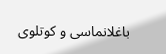باغلانماسی و کوتلوی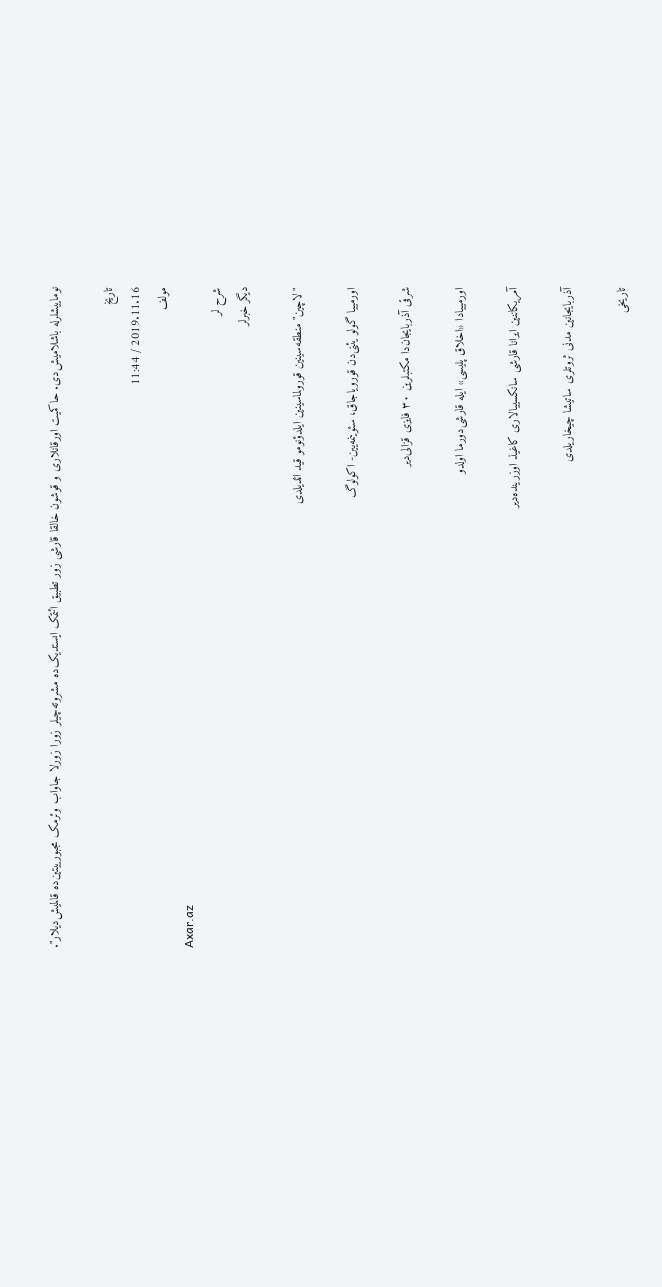نوماییشلرله باشلامیش‌دی. حاکمیت اورقانلاری و قوشون خالقا قارشی زور تطبیق ائتمک ایستدیک‌ده مشروته‌چیلر زورا زورلا جاواب وئرمک مجبورییتین‌ده قالمیش‌دیلار".

تاریخ
2019.11.16 / 11:44
مولف
Axar.az
شرح لر
دیگر خبرلر

"لاچین" منطقه‌سینین قورولماسینین ایلدؤنومو قید ائدیلدی

اورمییا گولو یئنی‌دن قورویاجاق، سئوینمه‌یین- اکولوگ

شرقی آذربایجان‌دا مکتبلرین ۳۰ فایزی قزالی‌دیر

اورمییادا «اخلاق پلیسی» ایله قارشی‌دورما اولدو

آمریکاننین ایرانا قارشی سانکسییالاری کاغیذ اوزرینده‌دیر

آذربایجانین مدنی ثروتلری ساتیشا چیخاریلدی

تاریخی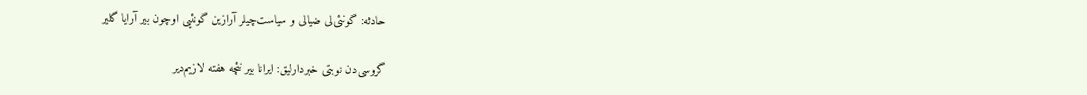حادثه: گونئی‌لی ضیالی و سیاست‌چیلر آرازین گونئیی اوچون بیر آرایا گلیر

گروسی‌دن نوبتی خبردارلیق: ایرانا بیر نئچه هفته لازیم‌دیر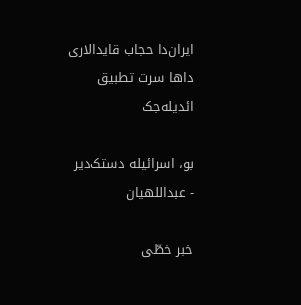ایران‌دا حجاب قایدالاری داها سرت تطبیق ائدیله‌جک

بو، اسرائیله دستک‌دیر - عبداللهیان

خبر خطّی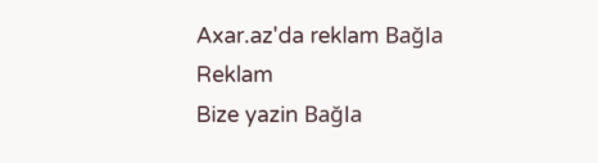Axar.az'da reklam Bağla
Reklam
Bize yazin Bağla